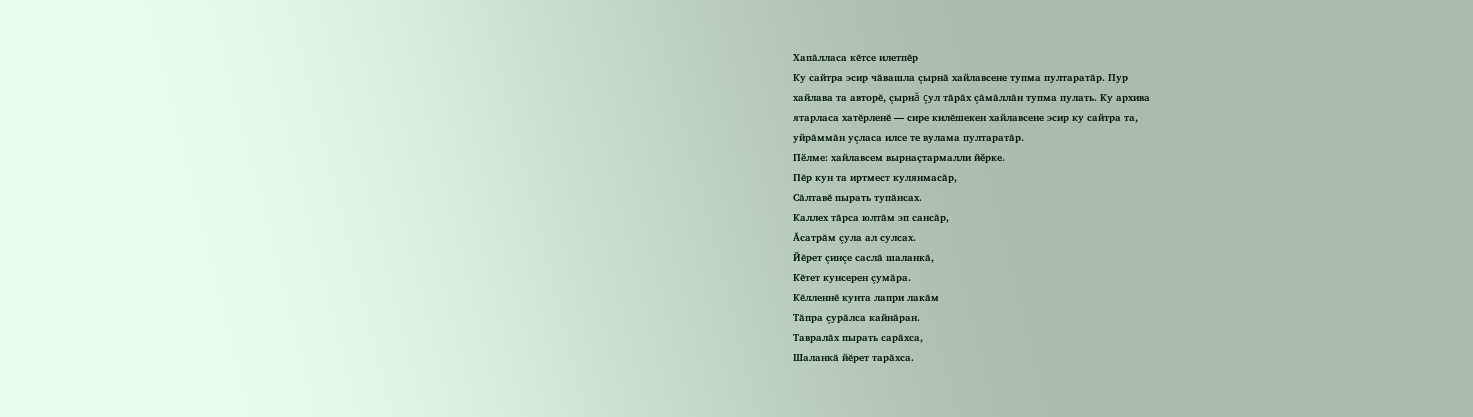Хапăлласа кĕтсе илетпĕр
Ку сайтра эсир чăвашла çырнă хайлавсене тупма пултаратăр. Пур
хайлава та авторĕ, çырнă çул тăрăх çăмăллăн тупма пулать. Ку архива
ятарласа хатĕрленĕ — сире килĕшекен хайлавсене эсир ку сайтра та,
уйрăммăн уçласа илсе те вулама пултаратăр.
Пӗлме: хайлавсем вырнаҫтармалли йӗрке.
Пĕр кун та иртмест кулянмасăр,
Сăлтавĕ пырать тупăнсах.
Каллех тăрса юлтăм эп сансăр,
Ăсатрăм çула ал сулсах.
Йĕрет çинçе саслă шаланкă,
Кĕтет кунсерен çумăра.
Кĕлленнĕ кунта лапри лакăм
Тăпра çурăлса кайнăран.
Тавралăх пырать сарăхса,
Шаланкă йĕрет тарăхса.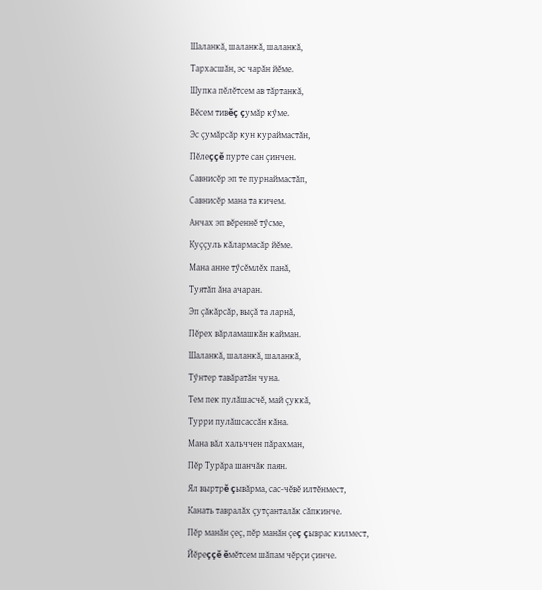Шаланкă, шаланкă, шаланкă,
Тархасшăн, эс чарăн йĕме.
Шупка пĕлĕтсем ав тăртанкă,
Вĕсем тивĕç çумăр кӳме.
Эс çумăрсăр кун кураймастăн,
Пĕлеççĕ пурте сан çинчен.
Савнисĕр эп те пурнаймастăп,
Савнисĕр мана та кичем.
Анчах эп вĕреннĕ тӳсме,
Куççуль кăлармасăр йĕме.
Мана анне тӳсĕмлĕх панă,
Туятăп ăна ачаран.
Эп çăкăрсăр, выçă та ларнă,
Пĕрех вăрламашкăн кайман.
Шаланкă, шаланкă, шаланкă,
Тӳнтер тавăратăн чуна.
Тем пек пулăшасчĕ, май çуккă,
Турри пулăшсассăн кăна.
Мана вăл хальччен пăрахман,
Пĕр Турăра шанчăк паян.
Ял выртрĕ çывăрма, сас-чĕвĕ илтĕнмест,
Канать тавралăх çутçанталăк сăпкинче.
Пĕр манăн çеç, пĕр манăн çеç çыврас килмест,
Йĕреççĕ ĕмĕтсем шăпам чĕрçи çинче.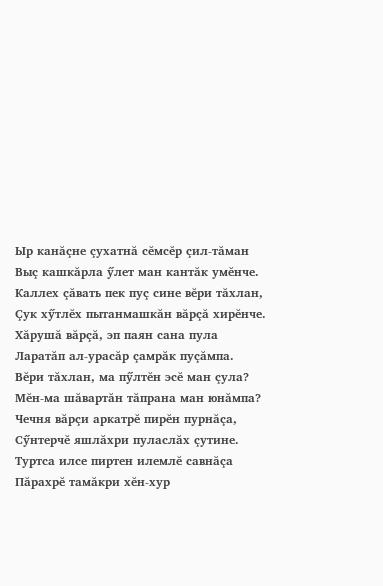Ыр канăçне çухатнă сĕмсĕр çил-тăман
Выç кашкăрла ӳлет ман кантăк умĕнче.
Каллех çăвать пек пуç сине вĕри тăхлан,
Çук хӳтлĕх пытанмашкăн вăрçă хирĕнче.
Хăрушă вăрçă, эп паян сана пула
Ларатăп ал-урасăр çамрăк пуçăмпа.
Вĕри тăхлан, ма пӳлтĕн эсĕ ман çула?
Мĕн-ма шăвартăн тăпрана ман юнăмпа?
Чечня вăрçи аркатрĕ пирĕн пурнăçа,
Сӳнтерчĕ яшлăхри пуласлăх çутине.
Туртса илсе пиртен илемлĕ савнăçа
Пăрахрĕ тамăкри хĕн-хур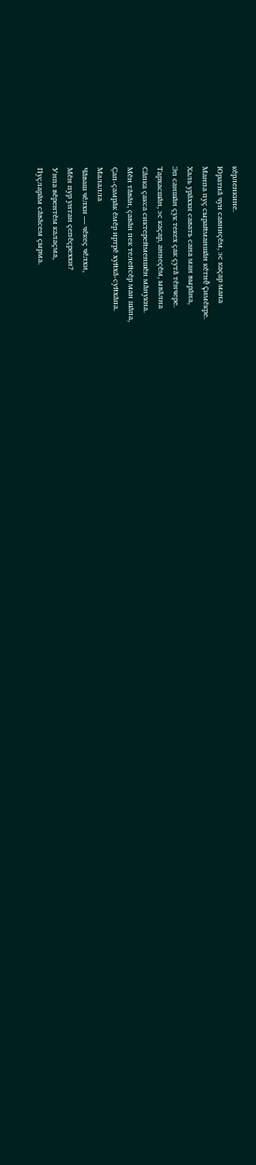кĕрленкине.
Юратнă чун савниçĕм, эс каçар мана
Манпа пуç сырайманшăн кĕтнĕ çимĕкре.
Халь урăххи савать сана ман вырăна,
Эп саншăн çук текех çак çутă тĕнчере.
Тархасшăн, эс каçар, аннеçĕм, ывăлна
Сăпка çакса сиктерейменшĕн мăнукна.
Мĕн тăвăн, çавăн пек телейсĕр ман шăпа,
Çап-çамрăк ĕмĕр иртрĕ хуйхă-суйхăпа.
Малалла
Чăваш чĕлхи — чĕкеç чĕлхи,
Мĕн пур унтан çепĕçреххи?
Унпа вĕрентĕм калаçма,
Пуçларăм сăвăсем çырма.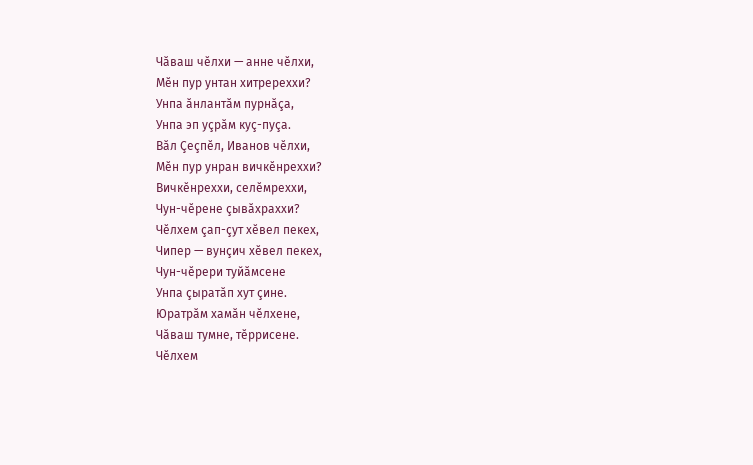Чăваш чĕлхи — анне чĕлхи,
Мĕн пур унтан хитререххи?
Унпа ăнлантăм пурнăçа,
Унпа эп уçрăм куç-пуçа.
Вăл Çеçпĕл, Иванов чĕлхи,
Мĕн пур унран вичкĕнреххи?
Вичкĕнреххи, селĕмреххи,
Чун-чĕрене çывăхраххи?
Чĕлхем çап-çут хĕвел пекех,
Чипер — вунçич хĕвел пекех,
Чун-чĕрери туйăмсене
Унпа çыратăп хут çине.
Юратрăм хамăн чĕлхене,
Чăваш тумне, тĕррисене.
Чĕлхем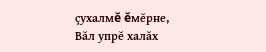çухалмĕ ĕмĕрне,
Вăл упрĕ халăх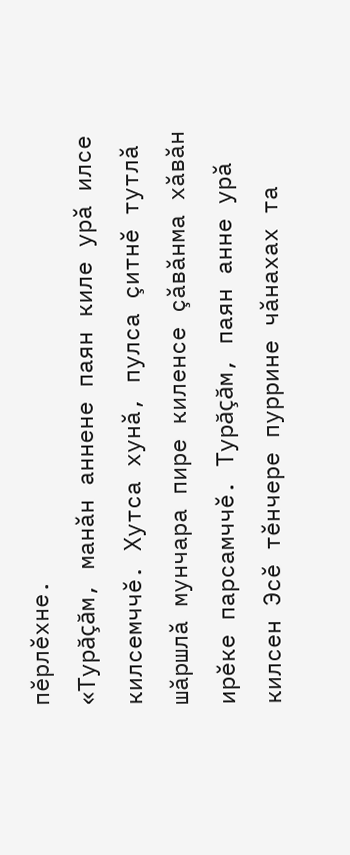пĕрлĕхне.
«Турăçăм, манăн аннене паян киле урă илсе килсемччĕ. Хутса хунă, пулса çитнĕ тутлă шăршлă мунчара пире киленсе çăвăнма хăвăн ирĕке парсамччĕ. Турăçăм, паян анне урă килсен Эсĕ тĕнчере пуррине чăнахах та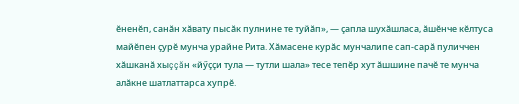ĕненĕп, санăн хăвату пысăк пулнине те туйăп», — çапла шухăшласа, ăшĕнче кĕлтуса майĕпен çурĕ мунча урайне Рита. Хăмасене курăс мунчалипе сап-сарă пуличчен хăшканă хыççăн «йӳççи тула — тутли шала» тесе тепĕр хут ăшшине пачĕ те мунча алăкне шатлаттарса хупрĕ.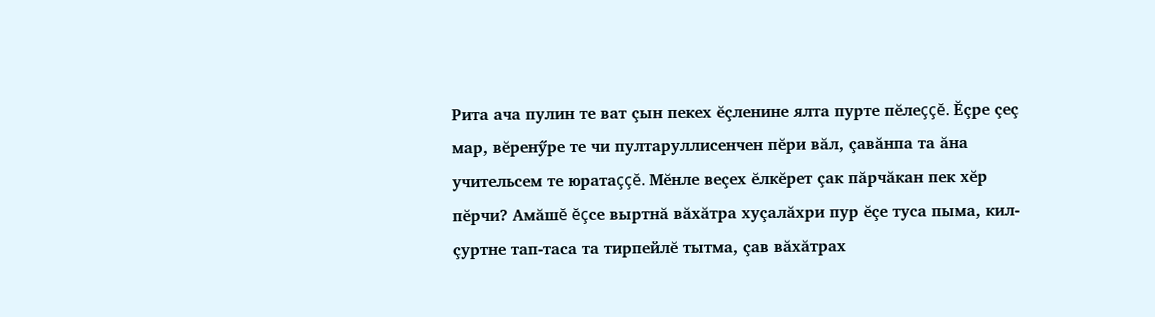Рита ача пулин те ват çын пекех ĕçленине ялта пурте пĕлеççĕ. Ĕçре çеç мар, вĕренӳре те чи пултаруллисенчен пĕри вăл, çавăнпа та ăна учительсем те юратаççĕ. Мĕнле веçех ĕлкĕрет çак пăрчăкан пек хĕр пĕрчи? Амăшĕ ĕçсе выртнă вăхăтра хуçалăхри пур ĕçе туса пыма, кил-çуртне тап-таса та тирпейлĕ тытма, çав вăхăтрах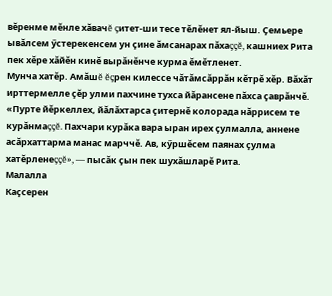вĕренме мĕнле хăвачĕ çитет-ши тесе тĕлĕнет ял-йыш. Çемьере ывăлсем ӳстерекенсем ун çине ăмсанарах пăхаççĕ, кашниех Рита пек хĕре хăйĕн кинĕ вырăнĕнче курма ĕмĕтленет.
Мунча хатĕр. Амăшĕ ĕçрен килессе чăтăмсăррăн кĕтрĕ хĕр. Вăхăт ирттермелле çĕр улми пахчине тухса йăрансене пăхса çаврăнчĕ. «Пурте йĕркеллех, йăлăхтарса çитернĕ колорада нăррисем те курăнмаççĕ. Пахчари курăка вара ыран ирех çулмалла, аннене асăрхаттарма манас марччĕ. Ав, кӳршĕсем паянах çулма хатĕрленеççĕ», — пысăк çын пек шухăшларĕ Рита.
Малалла
Каçсерен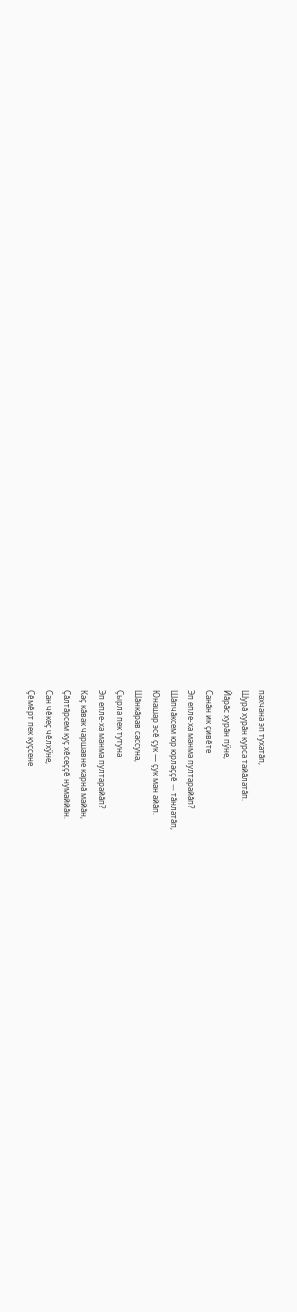пахчана эп тухатăп,
Шурă хурăн курса тайăлатăп.
Йăрăс хурăн пӳне,
Санăн ик çивĕте
Эп епле-ха манма пултарайăп?
Шăпчăксем юр юрлаççĕ — тăнлатăп,
Юнашар эсĕ çук — çук ман айăп.
Шăнкăрав сассуна,
Çырла пек тутуна
Эп епле-ха манма пултарайăп?
Каç кăвак чаршавне карнă майăн,
Çăлтăрсем куç хĕсеççĕ нумаййăн.
Сан чĕкеç чĕлхӳне,
Çĕмĕрт пек куçсене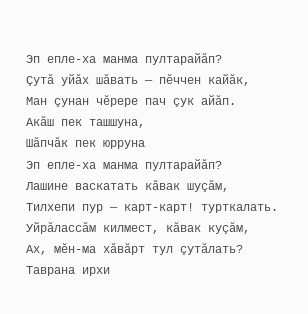Эп епле-ха манма пултарайăп?
Çутă уйăх шăвать — пĕччен кайăк,
Ман çунан чĕрере пач çук айăп.
Акăш пек ташшуна,
Шăпчăк пек юрруна
Эп епле-ха манма пултарайăп?
Лашине васкатать кăвак шуçăм,
Тилхепи пур — карт-карт! турткалать.
Уйрăлассăм килмест, кăвак куçăм,
Ах, мĕн-ма хăвăрт тул çутăлать?
Таврана ирхи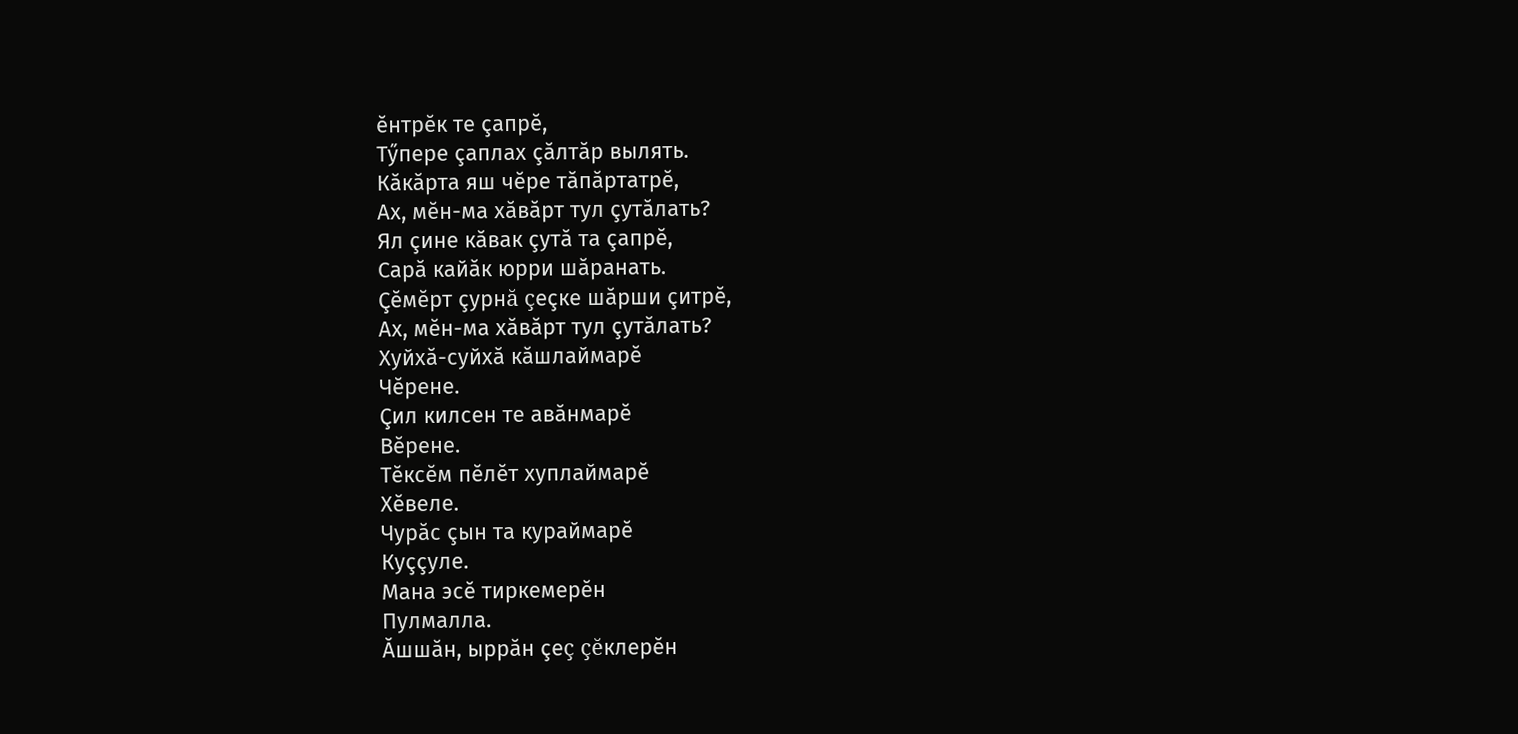ĕнтрĕк те çапрĕ,
Тӳпере çаплах çăлтăр вылять.
Кăкăрта яш чĕре тăпăртатрĕ,
Ах, мĕн-ма хăвăрт тул çутăлать?
Ял çине кăвак çутă та çапрĕ,
Сарă кайăк юрри шăранать.
Çĕмĕрт çурнă çеçке шăрши çитрĕ,
Ах, мĕн-ма хăвăрт тул çутăлать?
Хуйхă-суйхă кăшлаймарĕ
Чĕрене.
Çил килсен те авăнмарĕ
Вĕрене.
Тĕксĕм пĕлĕт хуплаймарĕ
Хĕвеле.
Чурăс çын та кураймарĕ
Куççуле.
Мана эсĕ тиркемерĕн
Пулмалла.
Ăшшăн, ыррăн çеç çĕклерĕн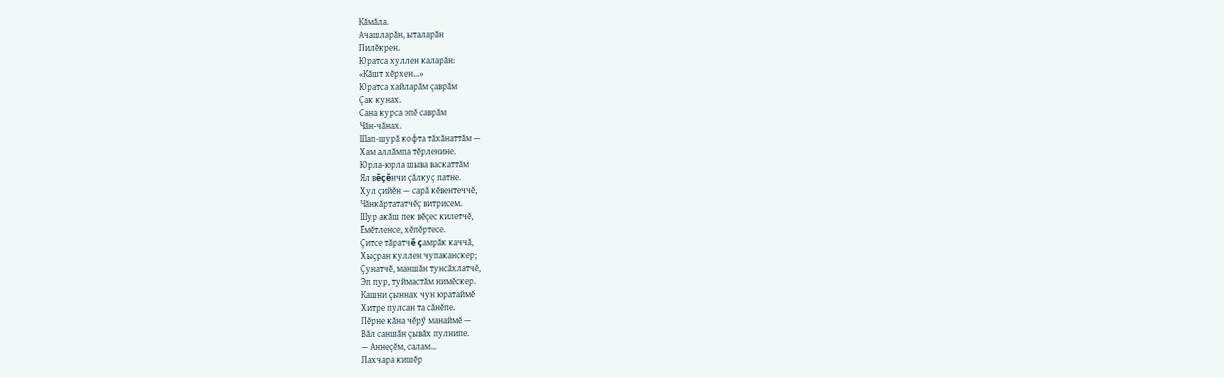Кăмăла.
Ачашларăн, ыталарăн
Пилĕкрен.
Юратса хуллен каларăн:
«Кăшт хĕрхен...»
Юратса хайларăм çаврăм
Çак кунах.
Сана курса эпĕ саврăм
Чăн-чăнах.
Шап-шурă кофта тăхăнаттăм —
Хам аллăмпа тĕрленине.
Юрла-юрла шыва васкаттăм
Ял вĕçĕнчи çăлкуç патне.
Хул çийĕн — сарă кĕвентеччĕ,
Чăнкăртататчĕç витрисем.
Шур акăш пек вĕçес килетчĕ,
Ĕмĕтленсе, хĕпĕртесе.
Çитсе тăратчĕ çамрăк каччă,
Хыçран куллен чупаканскер;
Çунатчĕ, маншăн тунсăхлатчĕ,
Эп пур, туймастăм нимĕскер.
Кашни çыннах чун юратаймĕ
Хитре пулсан та сăнĕпе.
Пĕрне кăна чĕрӳ манаймĕ —
Вăл саншăн çывăх пулнипе.
— Аннеçĕм, салам...
Пахчара кишĕр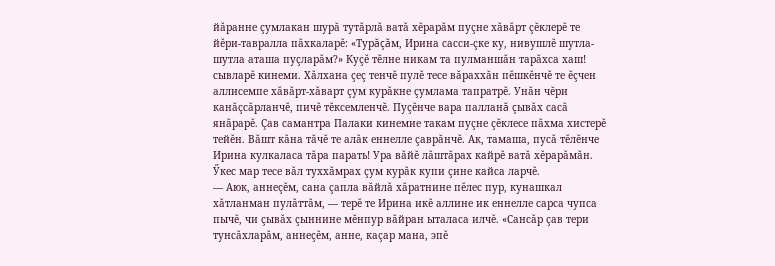йăранне çумлакан шурă тутăрлă ватă хĕрарăм пуçне хăвăрт çĕклерĕ те йĕри-тавралла пăхкаларĕ: «Турăçăм, Ирина сасси-çке ку, нивушлĕ шутла-шутла аташа пуçларăм?» Куçĕ тĕлне никам та пулманшăн тарăхса хаш! сывларĕ кинеми. Хăлхана çеç тенчĕ пулĕ тесе вăраххăн пĕшкĕнчĕ те ĕçчен аллисемпе хăвăрт-хăварт çум курăкне çумлама тапратрĕ. Унăн чĕри канăçсăрланчĕ, пичĕ тĕксемленчĕ. Пуçĕнче вара палланă çывăх сасă янăрарĕ. Çав самантра Палаки кинемие такам пуçне çĕклесе пăхма хистерĕ тейĕн. Вăшт кăна тăчĕ те алăк еннелле çаврăнчĕ. Ак, тамаша, пусă тĕлĕнче Ирина кулкаласа тăра парать! Ура вăйĕ лăштăрах кайрĕ ватă хĕрарăмăн. Ӳкес мар тесе вăл туххăмрах çум курăк купи çине кайса ларчĕ.
— Аюк, аннеçĕм, сана çапла вăйлă хăратнине пĕлес пур, кунашкал хăтланман пулăттăм, — терĕ те Ирина икĕ аллине ик еннелле сарса чупса пычĕ, чи çывăх çыннине мĕнпур вăйран ыталаса илчĕ. «Сансăр çав тери тунсăхларăм, аннеçĕм, анне, каçар мана, эпĕ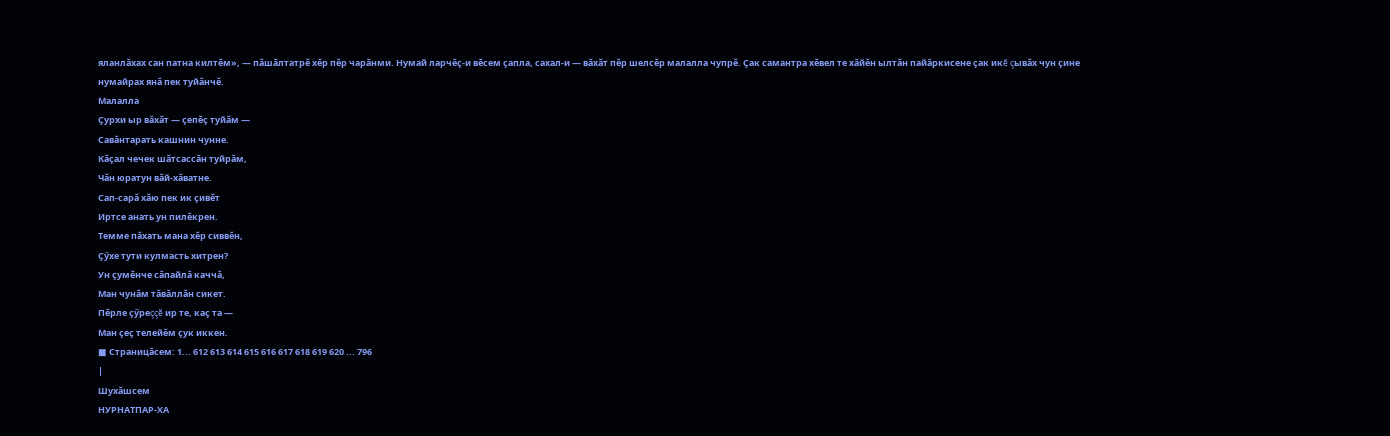яланлăхах сан патна килтĕм», — пăшăлтатрĕ хĕр пĕр чарăнми. Нумай ларчĕç-и вĕсем çапла, сахал-и — вăхăт пĕр шелсĕр малалла чупрĕ. Çак самантра хĕвел те хăйĕн ылтăн пайăркисене çак икĕ çывăх чун çине нумайрах янă пек туйăнчĕ.
Малалла
Çурхи ыр вăхăт — çепĕç туйăм —
Савăнтарать кашнин чунне.
Кăçал чечек шăтсассăн туйрăм,
Чăн юратун вăй-хăватне.
Сап-сарă хăю пек ик çивĕт
Иртсе анать ун пилĕкрен.
Темме пăхать мана хĕр сиввĕн,
Çӳхе тути кулмасть хитрен?
Ун çумĕнче сăпайлă каччă,
Ман чунăм тăвăллăн сикет.
Пĕрле çӳреççĕ ир те, каç та —
Ман çеç телейĕм çук иккен.
■ Страницăсем: 1... 612 613 614 615 616 617 618 619 620 ... 796
|
Шухăшсем
НУРНАТПАР-ХА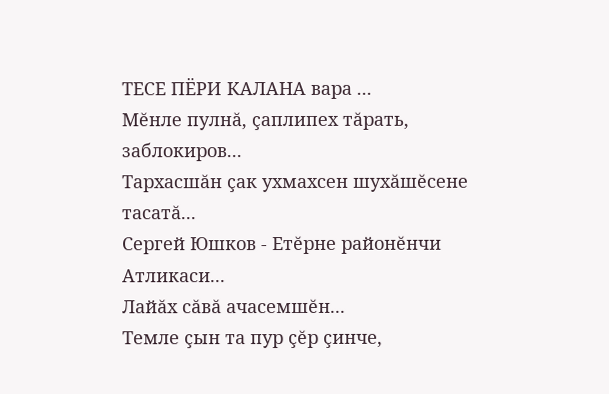ТЕСЕ ПЁРИ КАЛАНА вара ...
Мĕнле пулнă, çаплипех тăрать, заблокиров...
Тархасшăн çак ухмахсен шухăшĕсене тасатă...
Сергей Юшков - Етĕрне районĕнчи Атликаси...
Лайăх сăвă ачасемшĕн...
Темле çын та пур çĕр çинче,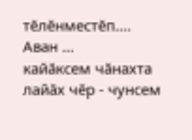тĕлĕнместĕп....
Аван ...
кайăксем чăнахта лайăх чĕр - чунсем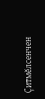Çитмĕлсенчен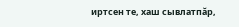иртсен те, хаш сывлатпăр,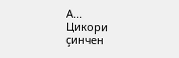А...
Цикори çинчен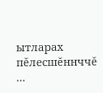ытларах пĕлесшĕннччĕ ...